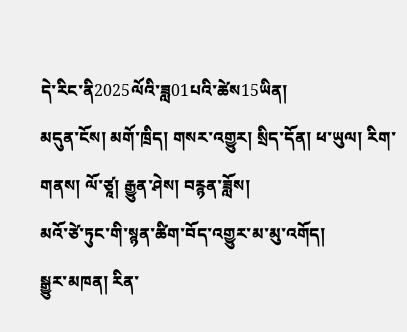དེ་རིང་ནི2025ལོའི་ཟླ01པའི་ཚེས15ཡིན།
མདུན་ངོས། མགོ་ཁྲིད། གསར་འགྱུར། སྲིད་དོན། ཕ་ཡུལ། རིག་གནས། ལོ་ཙཱ། རྒྱུན་ཤེས། བརྙན་ཟློས།
མའོ་ཙེ་ཏུང་གི་སྙན་ཚིག་བོད་འགྱུར་མ་མུ་འགོད།
སྒྱུར་མཁན། རིན་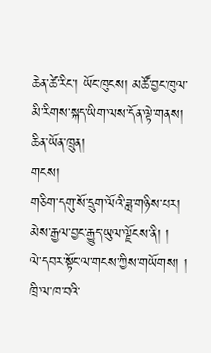ཆེན་ཚེ་རིང་། ཡོང་ཁུངས། མཚོ་བྱང་ཁུལ་མི་རིགས་སྐད་ཡིག་ལས་དོན་ལྟེ་གནས།
ཆིན་ཡོན་ཁྲུན།
གངས།
གཅིག་དགུ་སོ་དྲུག་ལོའི་ཟླ་གཉིས་པར།
མེས་རྒྱལ་བྱང་རྒྱུད་ཡུལ་ལྗོངས་ནི། །
ལེ་དབར་སྟོང་ལ་གངས་ཀྱིས་གཡོགས། །
ཁྲི་ལ་ཁ་བའི་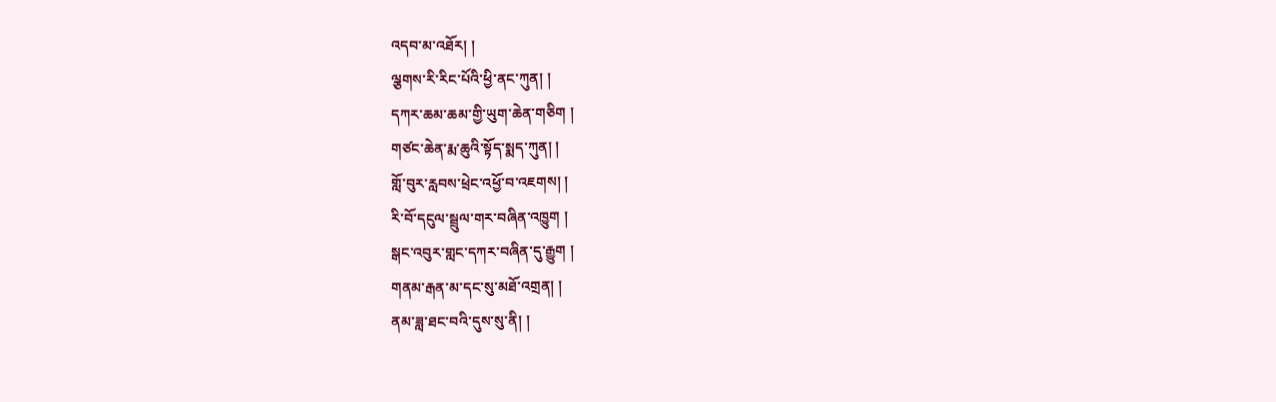འདབ་མ་འཐོར། །
ལྕགས་རི་རིང་པོའི་ཕྱི་ནང་ཀུན། །
དཀར་ཆམ་ཆམ་གྱི་ཡུག་ཆེན་གཅིག །
གཙང་ཆེན་རྨ་ཆུའི་སྟོད་སྨད་ཀུན། །
གློ་བུར་རླབས་ཕྲེང་འཕྱོ་བ་འཇགས། །
རི་བོ་དངུལ་སྦྲུལ་གར་བཞིན་འཁྱུག །
སྒང་འབུར་གླང་དཀར་བཞིན་དུ་རྒྱུག །
གནམ་རྒན་མ་དང་སུ་མཐོ་འགྲན། །
ནམ་ཟླ་ཐང་བའི་དུས་སུ་ནི། །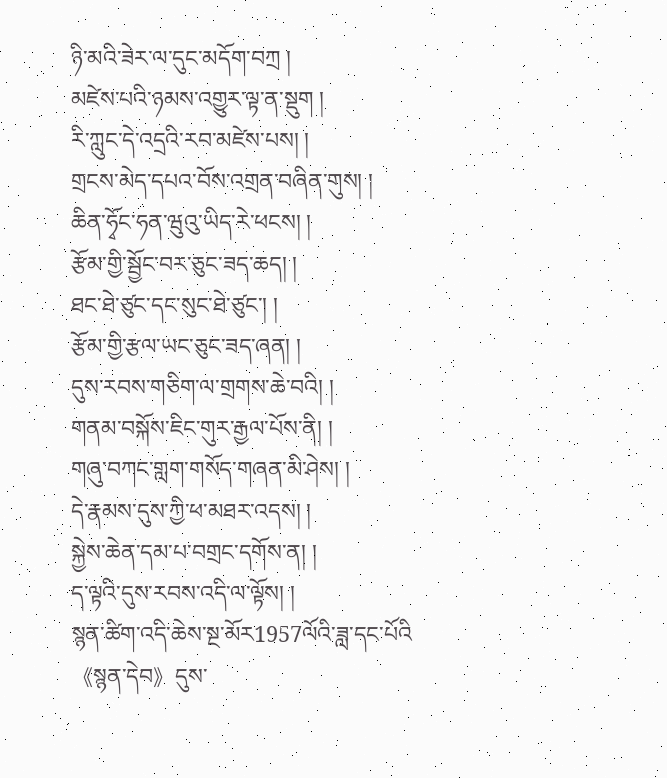ཉི་མའི་ཟེར་ལ་དུང་མདོག་བཀྲ །
མཛེས་པའི་ཉམས་འགྱུར་ལྟ་ན་སྡུག །
རི་ཀླུང་དེ་འདྲའི་རབ་མཛེས་པས། །
གྲངས་མེད་དཔའ་བོས་འགྲན་བཞིན་གུས། །
ཆིན་ཧྭོང་ཧན་ཝུའུ་ཡིད་རེ་ཕངས། །
རྩོམ་གྱི་སྦྱོང་བར་ཅུང་ཟད་ཆད། །
ཐང་ཐེ་ཙུང་དང་སུང་ཐེ་ཙུང་། །
རྩོམ་གྱི་རྩལ་ཡང་ཅུང་ཟད་ཞན། །
དུས་རབས་གཅིག་ལ་གྲགས་ཆེ་བའི། །
གནམ་བསྐོས་ཇིང་གུར་རྒྱལ་པོས་ནི། །
གཞུ་བཀང་གླག་གསོད་གཞན་མི་ཤེས། །
དེ་རྣམས་དུས་ཀྱི་ཕ་མཐར་འདས། །
སྐྱེས་ཆེན་དམ་པ་བགྲང་དགོས་ན། །
ད་ལྟའི་དུས་རབས་འདི་ལ་ལྟོས། །
སྙན་ཚིག་འདི་ཆེས་སྔ་མོར1957ལོའི་ཟླ་དང་པོའི《སྙན་དེབ》དུས་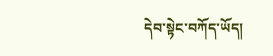དེབ་སྟེང་བཀོད་ཡོད།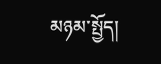མཉམ་སྤྱོད།